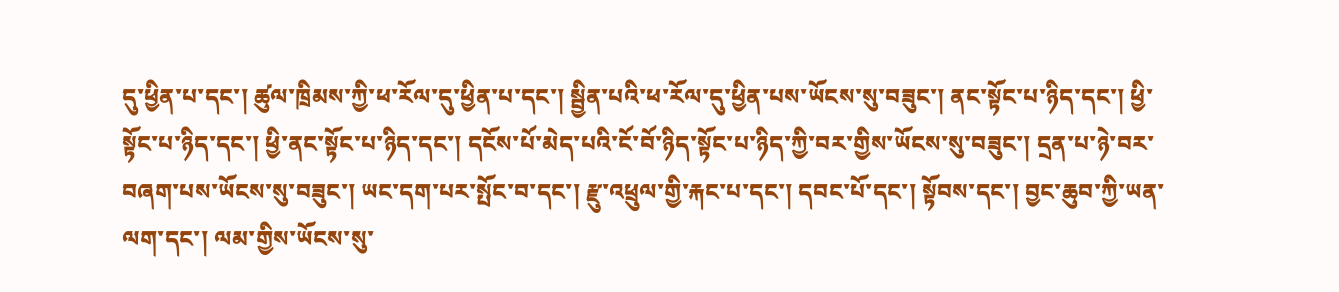དུ་ཕྱིན་པ་དང་། ཚུལ་ཁྲིམས་ཀྱི་ཕ་རོལ་དུ་ཕྱིན་པ་དང་། སྦྱིན་པའི་ཕ་རོལ་དུ་ཕྱིན་པས་ཡོངས་སུ་བཟུང་། ནང་སྟོང་པ་ཉིད་དང་། ཕྱི་སྟོང་པ་ཉིད་དང་། ཕྱི་ནང་སྟོང་པ་ཉིད་དང་། དངོས་པོ་མེད་པའི་ངོ་བོ་ཉིད་སྟོང་པ་ཉིད་ཀྱི་བར་གྱིས་ཡོངས་སུ་བཟུང་། དྲན་པ་ཉེ་བར་བཞག་པས་ཡོངས་སུ་བཟུང་། ཡང་དག་པར་སྤོང་བ་དང་། རྫུ་འཕྲུལ་གྱི་རྐང་པ་དང་། དབང་པོ་དང་། སྟོབས་དང་། བྱང་ཆུབ་ཀྱི་ཡན་ལག་དང་། ལམ་གྱིས་ཡོངས་སུ་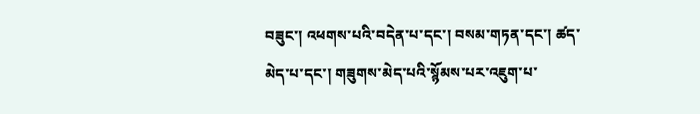བཟུང་། འཕགས་པའི་བདེན་པ་དང་། བསམ་གཏན་དང་། ཚད་མེད་པ་དང་། གཟུགས་མེད་པའི་སྙོམས་པར་འཇུག་པ་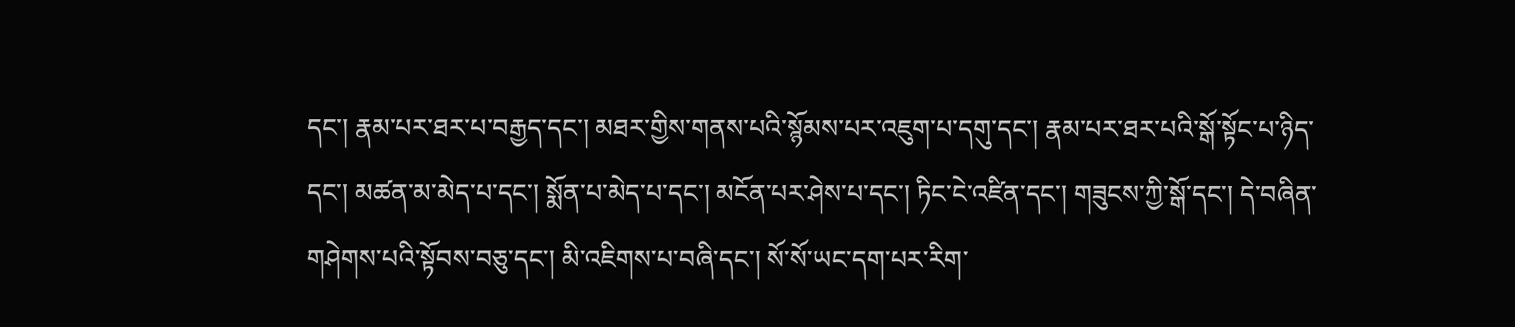དང་། རྣམ་པར་ཐར་པ་བརྒྱད་དང་། མཐར་གྱིས་གནས་པའི་སྙོམས་པར་འཇུག་པ་དགུ་དང་། རྣམ་པར་ཐར་པའི་སྒོ་སྟོང་པ་ཉིད་དང་། མཚན་མ་མེད་པ་དང་། སྨོན་པ་མེད་པ་དང་། མངོན་པར་ཤེས་པ་དང་། ཏིང་ངེ་འཛིན་དང་། གཟུངས་ཀྱི་སྒོ་དང་། དེ་བཞིན་གཤེགས་པའི་སྟོབས་བཅུ་དང་། མི་འཇིགས་པ་བཞི་དང་། སོ་སོ་ཡང་དག་པར་རིག་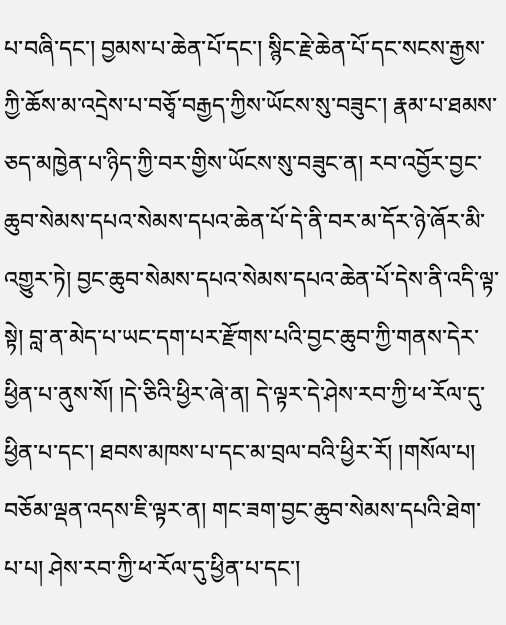པ་བཞི་དང་། བྱམས་པ་ཆེན་པོ་དང་། སྙིང་རྗེ་ཆེན་པོ་དང་སངས་རྒྱས་ཀྱི་ཆོས་མ་འདྲེས་པ་བཅྭོ་བརྒྱད་ཀྱིས་ཡོངས་སུ་བཟུང་། རྣམ་པ་ཐམས་ཅད་མཁྱེན་པ་ཉིད་ཀྱི་བར་གྱིས་ཡོངས་སུ་བཟུང་ན། རབ་འབྱོར་བྱང་ཆུབ་སེམས་དཔའ་སེམས་དཔའ་ཆེན་པོ་དེ་ནི་བར་མ་དོར་ཉེ་ཞོར་མི་འགྱུར་ཏེ། བྱང་ཆུབ་སེམས་དཔའ་སེམས་དཔའ་ཆེན་པོ་དེས་ནི་འདི་ལྟ་སྟེ། བླ་ན་མེད་པ་ཡང་དག་པར་རྫོགས་པའི་བྱང་ཆུབ་ཀྱི་གནས་དེར་ཕྱིན་པ་ནུས་སོ། །དེ་ཅིའི་ཕྱིར་ཞེ་ན། དེ་ལྟར་དེ་ཤེས་རབ་ཀྱི་ཕ་རོལ་དུ་ཕྱིན་པ་དང་། ཐབས་མཁས་པ་དང་མ་བྲལ་བའི་ཕྱིར་རོ། །གསོལ་པ། བཅོམ་ལྡན་འདས་ཇི་ལྟར་ན། གང་ཟག་བྱང་ཆུབ་སེམས་དཔའི་ཐེག་པ་པ། ཤེས་རབ་ཀྱི་ཕ་རོལ་དུ་ཕྱིན་པ་དང་།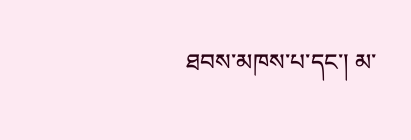ཐབས་མཁས་པ་དང་། མ་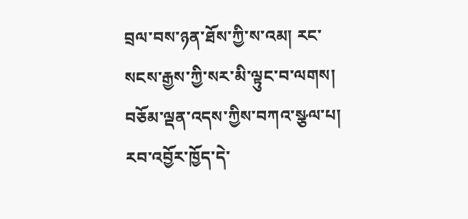བྲལ་བས་ཉན་ཐོས་ཀྱི་ས་འམ། རང་སངས་རྒྱས་ཀྱི་སར་མི་ལྟུང་བ་ལགས། བཅོམ་ལྡན་འདས་ཀྱིས་བཀའ་སྩལ་པ། རབ་འབྱོར་ཁྱོད་དེ་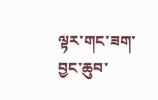ལྟར་གང་ཟག་བྱང་ཆུབ་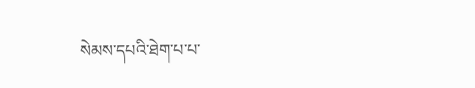སེམས་དཔའི་ཐེག་པ་པ་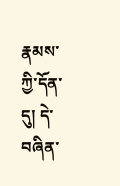རྣམས་ཀྱི་དོན་དུ། དེ་བཞིན་